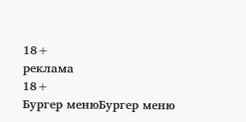18+
реклама
18+
Бургер менюБургер меню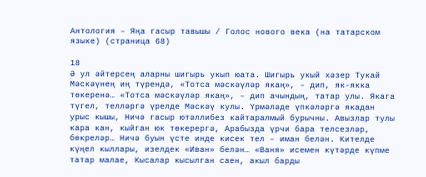Антология – Яңа гасыр тавышы / Голос нового века (на татарском языке) (страница 68)

18
Ә ул әйтерсең аларны шигырь укып юата. Шигырь укый хәзер Тукай Мәскәүнең иң түрендә, «Тотса мәскәүләр якаң», – дип, як-якка төкеренә… «Тотса мәскәүләр якаң», – дип ачындың, татар улы. Якага түгел, телләргә үрелде Мәскәү кулы. Үрмәләде үпкәләргә якадан урыс кышы, Ничә гасыр ютәллибез кайтаралмый бурычны. Авызлар тулы кара кан, кыйган юк төкерергә, Арабызда үрчи бара телсезләр, бөкреләр… Ничә буын үсте инде кисек тел – иман белән. Кителде күңел кыллары, изелдек «Иван» белән… «Ваня» исемен күтәрде күпме татар малае, Кысалар кысылган саен, акыл барды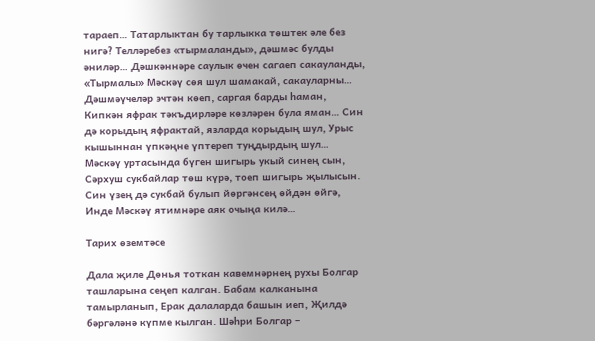тараеп… Татарлыктан бу тарлыкка төштек әле без нигә? Телләребез «тырмаланды», дәшмәс булды әниләр… Дәшкәннәре саулык өчен сагаеп сакауланды, «Тырмалы» Мәскәү сөя шул шамакай, сакауларны… Дәшмәүчеләр эчтән көеп, саргая барды һаман, Кипкән яфрак тәкъдирләре көзләрен була яман… Син дә корыдың яфрактай, язларда корыдың шул, Урыс кышыннан үпкәңне үптереп туңдырдың шул… Мәскәү уртасында бүген шигырь укый синең сын, Сәрхуш сукбайлар төш күрә, тоеп шигырь җылысын. Син үзең дә сукбай булып йөргәнсең өйдән өйгә, Инде Мәскәү ятимнәре аяк очыңа килә…

Тарих өземтәсе

Дала җиле Дөнья тоткан кавемнәрнең рухы Болгар ташларына сеңеп калган. Бабам калканына тамырланып, Ерак далаларда башын иеп, Җилдә бәргәләнә күпме кылган. Шәһри Болгар –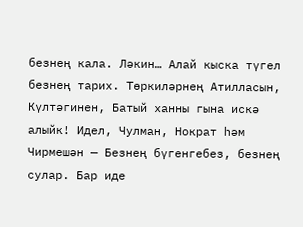безнең кала. Ләкин… Алай кыска түгел безнең тарих. Төркиләрнең Атилласын, Күлтәгинен, Батый ханны гына искә алыйк! Идел, Чулман, Нократ һәм Чирмешән — Безнең бүгенгебез, безнең сулар. Бар иде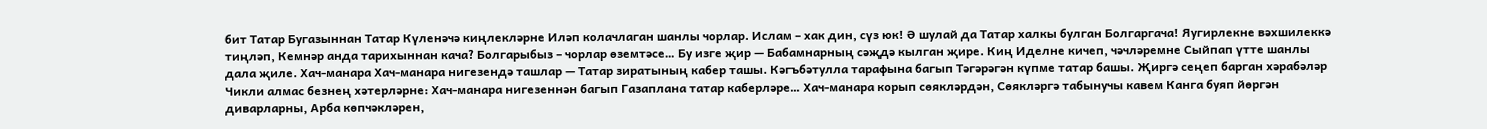бит Татар Бугазыннан Татар Күленәчә киңлекләрне Иләп колачлаган шанлы чорлар. Ислам – хак дин, сүз юк! Ә шулай да Татар халкы булган Болгаргача! Яугирлекне вәхшилеккә тиңләп, Кемнәр анда тарихыннан кача? Болгарыбыз – чорлар өземтәсе… Бу изге җир — Бабамнарның сәҗдә кылган җире. Киң Иделне кичеп, чәчләремне Сыйпап үтте шанлы дала җиле. Хач-манара Хач-манара нигезендә ташлар — Татар зиратының кабер ташы. Кәгъбәтулла тарафына багып Тәгәрәгән күпме татар башы. Җиргә сеңеп барган хәрабәләр Чикли алмас безнең хәтерләрне: Хач-манара нигезеннән багып Газаплана татар каберләре… Хач-манара корып сөякләрдән, Сөякләргә табынучы кавем Канга буяп йөргән диварларны, Арба көпчәкләрен,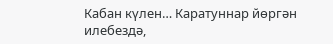Кабан күлен… Каратуннар йөргән илебездә,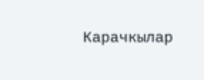Карачкылар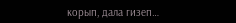корып, дала гизеп…